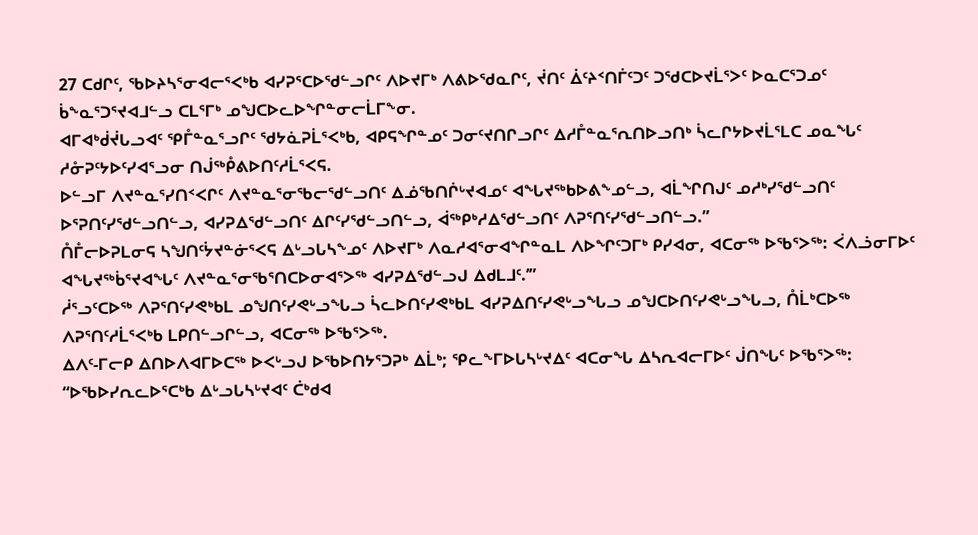27 ᑕᑯᒋᑦ, ᖃᐅᔨᓴᕐᓂᐊᓕᕐᐸᒃᑲ ᐊᓯᕈᕐᑕᐅᖁᓪᓗᒋᑦ ᐱᐅᔪᒥᒃ ᐱᕕᐅᖁᓇᒋᑦ, ᔫᑎᑦ ᐄᑦᔨᑉᑎᒦᑦᑐᑦ ᑐᖁᑕᐅᔪᒫᕐᐳᑦ ᐅᓇᑕᕐᑐᓄᑦ ᑳᖕᓇᕐᑐᕐᔪᐊᒧᓪᓗ ᑕᒪᕐᒥᒃ ᓄᖑᑕᐅᓚᐅᖏᓐᓂᓕᒫᒥᖕᓂ.
ᐊᒥᐊᒃᑰᔫᒐᓗᐊᑦ ᕿᒤᓐᓇᕐᓗᒋᑦ ᖁᔭᓈᕈᒫᕐᐸᒃᑲ, ᐊᑭᕋᖏᓐᓄᑦ ᑐᓂᑦᔪᑎᒋᓗᒋᑦ ᐃᓱᒤᓐᓇᕐᕆᑎᐅᓗᑎᒃ ᓵᓚᒋᔭᐅᔪᒫᕐᒪᑕ ᓄᓇᖓᑦ ᓱᓁᕈᑦᔭᐅᑦᓯᐊᕐᓗᓂ ᑎᒎᖅᑬᕕᐅᑎᑦᓱᒫᕐᐸᕋ.
ᐅᓪᓗᒥ ᐱᔪᓐᓇᕐᓯᑎᑉᐸᒋᑦ ᐱᔪᓐᓇᕐᓂᖃᓕᖁᓪᓗᑎᑦ ᐃᓅᖃᑎᒌᒡᔪᐊᓄᑦ ᐊᖓᔪᖅᑲᐅᕕᖕᓄᓪᓗ, ᐊᒫᖏᑎᒍᑦ ᓄᓱᒃᓯᖁᓪᓗᑎᑦ ᐅᕐᕈᑎᑦᓯᖁᓪᓗᑎᓪᓗ, ᐊᓯᕈᐃᖁᓪᓗᑎᑦ ᐃᒋᑦᓯᖁᓪᓗᑎᓪᓗ, ᐋᖅᑭᒃᓱᐃᖁᓪᓗᑎᑦ ᐱᕈᕐᑎᑦᓯᖁᓪᓗᑎᓪᓗ.”
ᑍᒤᓕᐅᕈᒪᓂᕋ ᓴᖑᑎᑦᔮᔪᓐᓃᕐᐸᕋ ᐃᒡᓗᒐᓴᖕᓄᑦ ᐱᐅᔪᒥᒃ ᐱᓇᓱᐊᕐᓂᐊᖏᓐᓇᒪ ᐱᐅᖏᑦᑐᒥᒃ ᑭᓯᐊᓂ, ᐊᑕᓂᖅ ᐅᖃᕐᐳᖅ: ᐹᐱᓘᓂᒥᐅᑦ ᐊᖓᔪᖅᑳᕐᔪᐊᖓᑦ ᐱᔪᓐᓇᕐᓂᖃᕐᑎᑕᐅᓂᐊᕐᐳᖅ ᐊᓯᕈᐃᖁᓪᓗᒍ ᐃᑯᒪᒧᑦ.’”
ᓲᕐᓗᑦᑕᐅᖅ ᐱᕈᕐᑎᑦᓯᕙᒃᑲᒪ ᓄᖑᑎᑦᓯᕙᒡᓗᖓᓗ ᓵᓚᐅᑎᑦᓯᕙᒃᑲᒪ ᐊᓯᕈᐃᑎᑦᓯᕙᒡᓗᖓᓗ ᓄᖑᑕᐅᑎᑦᓯᕙᒡᓗᖓᓗ, ᑍᒫᒃᑕᐅᖅ ᐱᕈᕐᑎᑦᓱᒫᕐᐸᒃᑲ ᒪᑭᑎᓪᓗᒋᓪᓗ, ᐊᑕᓂᖅ ᐅᖃᕐᐳᖅ.
ᐃᐱᑦ-ᒥᓕᑭ ᐃᑎᐅᐱᐊᒥᐅᑕᖅ ᐅᐸᒡᓗᒍ ᐅᖃᐅᑎᔭᕐᑐᕈᒃ ᐃᒫᒃ; ᕿᓚᖕᒥᐅᒐᓴᒡᔪᐃᑦ ᐊᑕᓂᖓ ᐃᓴᕆᐊᓕᒥᐅᑦ ᒎᑎᖓᑦ ᐅᖃᕐᐳᖅ: “ᐅᖃᐅᓯᕆᓚᐅᕐᑕᒃᑲ ᐃᒡᓗᒐᓴᒡᔪᐊᑦ ᑖᒃᑯᐊ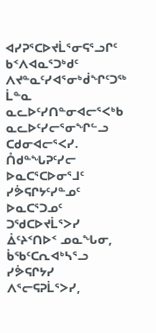ᐊᓯᕈᕐᑕᐅᔪᒫᕐᓂᕋᕐᓗᒋᑦ ᑲᑉᐱᐊᓇᕐᑐᒃᑯᑦ ᐱᔪᓐᓇᑦᓯᐊᕐᓂᒃᑰᖏᑦᑐᖅ ᒫᓐᓇ ᓇᓚᐅᑦᓯᑎᓐᓂᐊᓕᕐᐸᒃᑲ ᓇᓚᐅᑦᓯᓕᕐᓂᖏᓪᓗ ᑕᑯᓂᐊᓕᕐᐸᓯ.
ᑍᑯᓐᖓᕈᑦᓯᓕ ᐅᓇᑕᕐᑕᐅᓂᕐᒧᑦ ᓯᕘᕋᒋᔭᑦᓯᓐᓄᑦ ᐅᓇᑕᕐᑐᓄᑦ ᑐᖁᑕᐅᔪᒫᕐᐳᓯ ᐄᑦᔨᑉᑎᐅᑉ ᓄᓇᖓᓂ, ᑳᖃᑦᑕᕆᐊᒃᓴᕐᓗ ᓯᕘᕋᒋᔭᓯ ᐱᕐᓕᕋᕈᒫᕐᐳᓯ,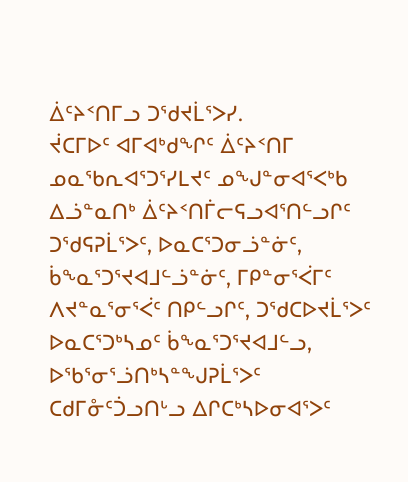ᐄᑦᔨᑉᑎᒥᓗ ᑐᖁᔪᒫᕐᐳᓯ.
ᔫᑕᒥᐅᑦ ᐊᒥᐊᒃᑯᖏᑦ ᐄᑦᔨᑉᑎᒥ ᓄᓇᖃᕆᐊᕐᑐᕐᓯᒪᔪᑦ ᓄᖑᓐᓂᐊᕐᐸᒃᑲ ᐃᓘᓐᓇᑎᒃ ᐄᑦᔨᑉᑎᒦᓕᕋᓗᐊᕐᑎᓪᓗᒋᑦ ᑐᖁᕋᕈᒫᕐᐳᑦ, ᐅᓇᑕᕐᑐᓂᓘᓐᓃᑦ, ᑳᖕᓇᕐᑐᕐᔪᐊᒧᓪᓘᓐᓃᑦ, ᒥᑭᓐᓂᕐᐹᒥᑦ ᐱᔪᓐᓇᕐᓂᕐᐹᑦ ᑎᑭᓪᓗᒋᑦ, ᑐᖁᑕᐅᔪᒫᕐᐳᑦ ᐅᓇᑕᕐᑐᒃᓴᓄᑦ ᑳᖕᓇᕐᑐᕐᔪᐊᒧᓪᓗ, ᐅᖃᕐᓂᕐᓘᑎᒃᓴᓐᖑᕈᒫᕐᐳᑦ ᑕᑯᒥᓁᑦᑑᓗᑎᒡᓗ ᐃᒋᑕᒃᓴᐅᓂᐊᕐᐳᑦ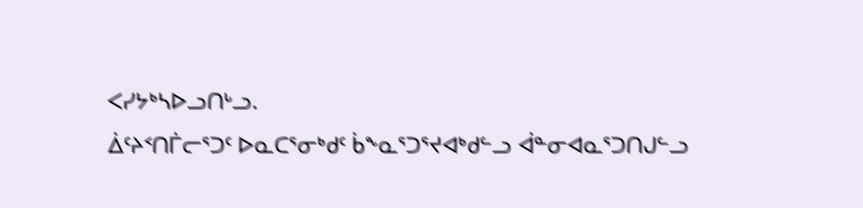ᐸᓯᔭᒃᓴᐅᓗᑎᒡᓗ.
ᐄᑦᔨᑉᑎᒦᓕᕐᑐᑦ ᐅᓇᑕᕐᓂᒃᑯᑦ ᑳᖕᓇᕐᑐᕐᔪᐊᒃᑯᓪᓗ ᐋᓐᓂᐊᓇᕐᑐᑎᒍᓪᓗ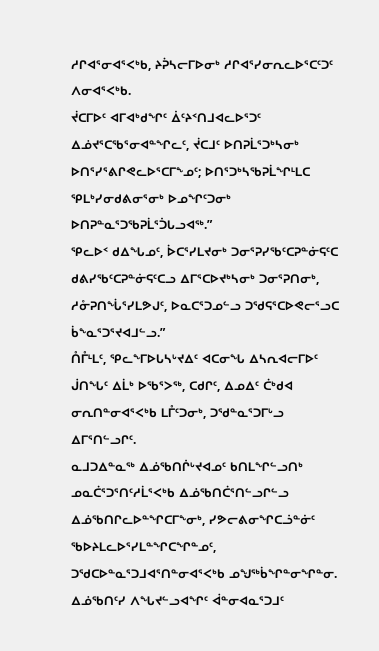ᓱᒋᐊᕐᓂᐊᕐᐸᒃᑲ, ᔨᕉᓴᓕᒥᐅᓂᒃ ᓱᒋᐊᕐᓯᓂᕆᓚᐅᕐᑕᑦᑐᑦ ᐱᓂᐊᕐᐸᒃᑲ.
ᔫᑕᒥᐅᑦ ᐊᒥᐊᒃᑯᖏᑦ ᐄᑦᔨᑉᑎᒧᐊᓚᐅᕐᑐᑦ ᐃᓅᔪᕐᑕᖃᕐᓂᐊᓐᖏᓚᑦ, ᔫᑕᒧᑦ ᐅᑎᕈᒫᕐᑐᒃᓴᓂᒃ ᐅᑎᕐᓯᕐᕕᒋᕙᓚᐅᕐᑕᒥᖕᓄᑦ; ᐅᑎᕐᑐᒃᓴᖃᕈᒫᖏᒻᒪᑕ ᕿᒪᒃᓯᓂᑯᕕᓂᕐᓂᒃ ᐅᓄᖏᑦᑐᓂᒃ ᐅᑎᕈᓐᓇᕐᑐᖃᕈᒫᕐᑑᒐᓗᐊᖅ.”
ᕿᓚᐅᑉ ᑯᐃᖓᓄᑦ, ᐆᑕᕐᓯᒪᔪᓂᒃ ᑐᓂᕐᕈᓯᖃᑦᑕᕈᓐᓃᕋᑦᑕ ᑯᕕᓯᖃᑦᑕᕈᓐᓃᕋᑦᑕᓗ ᐃᒥᕐᑕᐅᔪᒃᓴᓂᒃ ᑐᓂᕐᕈᑎᓂᒃ, ᓱᓁᕈᑎᖔᕐᓯᒪᕗᒍᑦ, ᐅᓇᑕᕐᑐᓄᓪᓗ ᑐᖁᕋᕐᑕᐅᕙᓕᕐᓗᑕ ᑳᖕᓇᕐᑐᕐᔪᐊᒧᓪᓗ.”
ᑍᒤᒻᒪᑦ, ᕿᓚᖕᒥᐅᒐᓴᒡᔪᐃᑦ ᐊᑕᓂᖓ ᐃᓴᕆᐊᓕᒥᐅᑦ ᒎᑎᖓᑦ ᐃᒫᒃ ᐅᖃᕐᐳᖅ, ᑕᑯᒋᑦ, ᐃᓄᐃᑦ ᑖᒃᑯᐊ ᓂᕆᑎᓐᓂᐊᕐᐸᒃᑲ ᒪᒤᑦᑐᓂᒃ, ᑐᖁᓐᓇᕐᑐᒥᒡᓗ ᐃᒥᕐᑎᓪᓗᒋᑦ.
ᓇᒧᑐᐃᓐᓇᖅ ᐃᓅᖃᑎᒌᒡᔪᐊᓄᑦ ᑲᑎᒪᖏᓪᓗᑎᒃ ᓄᓇᑖᕐᑐᕐᑎᑦᓱᒫᕐᐸᒃᑲ ᐃᓅᖃᑎᑖᕐᑎᓪᓗᒋᓪᓗ ᐃᓅᖃᑎᒋᓚᐅᓐᖏᑕᒥᖕᓂᒃ, ᓯᕗᓕᕕᓂᖏᑕᓘᓐᓃᑦ ᖃᐅᔨᒪᓚᐅᕐᓯᒪᓐᖏᑕᖏᓐᓄᑦ, ᑐᖁᑕᐅᓐᓇᕐᑐᒧᐊᕐᑎᓐᓂᐊᕐᐸᒃᑲ ᓄᖑᖅᑳᖏᓐᓂᖏᓐᓂ.
ᐃᓅᖃᑎᑦᓯ ᐱᖓᔪᓪᓗᐊᖏᑦ ᐋᓐᓂᐊᓇᕐᑐᒧᑦ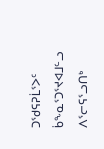ᑐᖁᕋᕈᒫᕐᐳᑦ ᑳᖕᓇᕐᑐᕐᔪᐊᒧᓪᓗ ᐱᕐᓕᕋᕐᓗᑎᒃ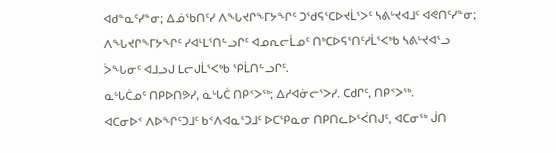ᐊᑯᓐᓇᑦᓯᓐᓂ; ᐃᓅᖃᑎᑦᓯ ᐱᖓᔪᒋᖕᒥᔭᖏᑦ ᑐᖁᕋᕐᑕᐅᔪᒫᕐᐳᑦ ᓴᕕᒡᔪᐊᒧᑦ ᐊᕙᑎᑦᓯᓐᓂ; ᐱᖓᔪᒋᖕᒥᔭᖏᑦ ᓯᐊᒻᒪᕐᑎᓪᓗᒋᑦ ᐊᓄᕆᓕᒫᓄᑦ ᑎᒃᑕᐅᕋᕐᑎᑦᓱᒫᕐᐸᒃᑲ ᓴᕕᒡᔪᐊᕐᓗ ᐴᖓᓂᑦ ᐊᒧᓗᒍ ᒪᓕᒍᒫᕐᐸᒃᑲ ᕿᒫᑎᓪᓗᒋᑦ.
ᓇᒡᒐᑖᓄᑦ ᑎᑭᐅᑎᕗᓯ, ᓇᒡᒐᑖ ᑎᑭᑉᐳᖅ; ᐃᓱᐊᓃᓕᕐᐳᓯ. ᑕᑯᒋᑦ, ᑎᑭᑉᐳᖅ.
ᐊᑕᓂᐅᑉ ᐱᐅᖏᑦᑐᒧᑦ ᑲᑉᐱᐊᓇᕐᑐᒧᑦ ᐅᑕᕿᓇᓂ ᑎᑭᑎᓚᐅᕐᐹᑎᒍᑦ, ᐊᑕᓂᖅ ᒎᑎ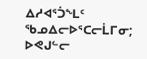ᐃᓱᐊᕐᑑᖕᒪᑦ ᖃᓄᐃᓕᐅᕐᑕᓕᒫᒥᓂ; ᐅᕙᒍᓪᓕ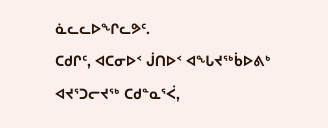ᓈᓚᓚᐅᖏᓚᕗᑦ.
ᑕᑯᒋᑦ, ᐊᑕᓂᐅᑉ ᒎᑎᐅᑉ ᐊᖓᔪᖅᑳᐅᕕᒃ ᐊᔪᕐᑐᓕᔪᖅ ᑕᑯᓐᓇᕐᐹ,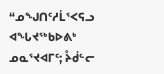“ᓄᖑᑎᑦᓱᒫᕐᐸᕋᓗ ᐊᖓᔪᖅᑲᐅᕕᒃ ᓄᓇᕐᔪᐊᒥᑦ; ᔧᑰᓪᓕ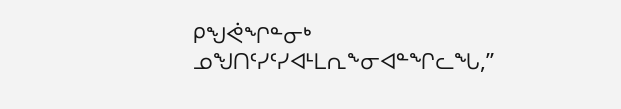ᑭᖑᕚᖏᓐᓂᒃ ᓄᖑᑎᑦᓯᑦᓯᐊᒻᒪᕆᖕᓂᐊᓐᖏᓚᖓ,”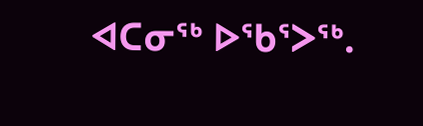ᐊᑕᓂᖅ ᐅᖃᕐᐳᖅ.